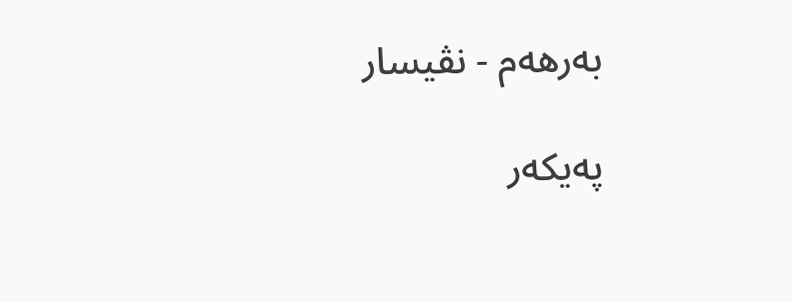به‌رهه‌م - نڤیسار

په‌یکه‌ر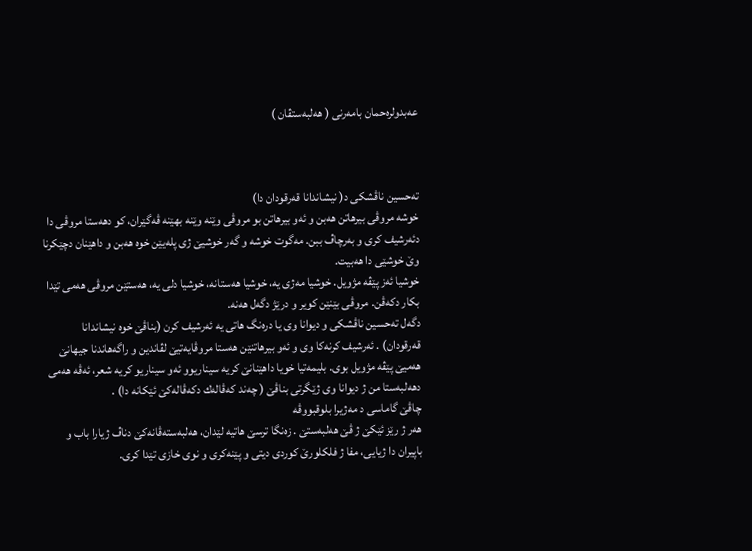عه‌بدولره‌حمان بامه‌رنی ( هه‌لبه‌ستڤان )



ته‌حسين ناڤشكى د( نيشاندانا قه‌رقودان دا)
خوشه‌ مروڤى بيرهاتن هه‌بن و ئه‌و بيرهاتن بو مروڤى وێنه‌ وێنه‌ بهێنه‌ ڤه‌گێران، كو دهه‌ستا مروڤى دا دئه‌رشيف كرى و به‌رچاڤ ببن. مه‌گوت خوشه‌ و گه‌ر خوشيێ ژى پله‌يێن خوه‌ هه‌بن و داهێنان دچێكرنا وێ خوشێى دا هه‌بيت.
خوشيا ئه‌ز پێڤه‌ مژويل. خوشيا مه‌ژى يه‌، خوشيا هه‌ستانه‌، خوشيا دلى يه‌، هه‌ستێن مروڤى هه‌مى تێدا بكار دكه‌ڤن. مروڤى بێنێن كوير و درێژ دگه‌ل هه‌نه‌.
دگه‌ل ته‌حسين ناڤشكى و ديوانا وى يا دره‌نگ هاتى يه‌ ئه‌رشيف كرن (بناڤێ خوه‌ نيشاندانا قه‌رقودان) . ئه‌رشيف كرنه‌كا وى و ئه‌و بيرهاتنێن هه‌ستا مروڤايه‌تيێ لڤاندين و راگه‌هاندنا جيهانێ هه‌ميێ پێڤه‌ مژويل بوى. بليمه‌تيا خويا داهێنانێ كريه‌ سيناريوو ئه‌و سيناريو كريه‌ شعر، ئه‌ڤه‌ هه‌مى دهه‌لبه‌ستا من ژ ديوانا وى ژێگرتى بناڤێ ( چه‌ند كه‌ڤاله‌ك دكه‌ڤاله‌كێ ئێكانه‌ دا) .
چاڤێ گاماسى د مه‌ژيرا بلوقبووڤه‌
هه‌ر ژ رێز ئێكێ ژ ڤێ هه‌لبه‌ستێ . زه‌نگا ترسێ هاتيه‌ لێدان، هه‌لبه‌سته‌ڤانه‌كێ دناڤ ژيارا باب و باپيران دا ژيايى، مفا ژ فلكلورێ كوردى ديتى و پێنه‌كرى و نوى خازى تێدا كرى.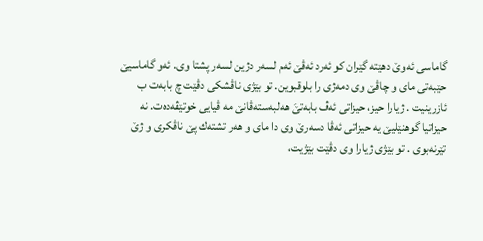گاماسى ئه‌وێ دهێته‌ گێران كو ئه‌رد ئه‌ڤێ ئه‌م لسه‌ر دژين لسه‌ر پشتا وى. ئه‌و گاماسيێ حێبه‌تى ماى و چاڤێ وى دمه‌ژى را بلوقبوين. تو بێژى ناڤشكى دڤێت چ بابه‌ت ب ئازرينيت . ژيارا حيز، حيزاتى ئه‌ڤ بابه‌تێَ هه‌لبه‌سته‌ڤانێ مه‌ ڤيايى خوتێڤه‌ده‌ت. نه‌ حيزاتيا گوهنێليێ يه‌ حيزاتى ئه‌ڤا دسه‌رێ وى دا ماى و هه‌ر تشته‌ك پێ ناڤكرى و ژێ تێرنه‌بوى . تو بێژى ژيارا وى دڤێت بێژيت،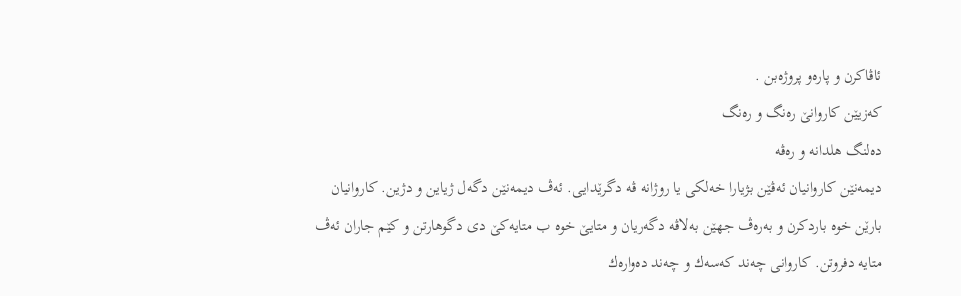ئاڤاكرن و پاره‌و پروژه‌بن .
كه‌زيێن كاروانێ ره‌نگ و ره‌نگ
ده‌لنگ هلدانه‌ و ره‌ڤه‌
ديمه‌نێن كاروانيان ئه‌ڤێن بژيارا خه‌لكى يا روژانه‌ ڤه‌ دگرێدايى. ئه‌ڤ ديمه‌نێن دگه‌ل ژياين و دژين. كاروانيان بارێن خوه‌ باردكرن و به‌ره‌ڤ جهێن به‌لاڤه‌ دگه‌ريان و متايێ خوه‌ ب متايه‌كێ دى دگوهارتن و كێم جاران ئه‌ڤ متايه‌ دفروتن. كاروانى چه‌ند كه‌سه‌ك و چه‌ند ده‌واره‌ك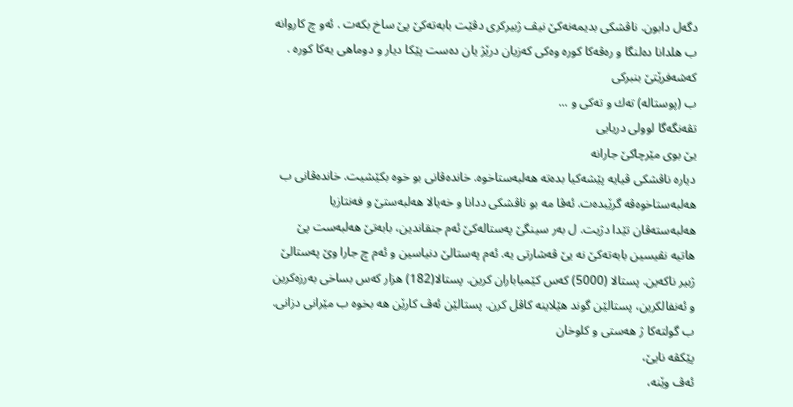دگه‌ل دابون. ناڤشكى بديمه‌نه‌كێ نيڤ ژبيركرى دڤێت بابه‌ته‌كێ پێ ساخ بكه‌ت . ئه‌و چ كاروانه‌ ب هلدانا ده‌لنگا و ره‌ڤه‌كا كوره‌ وه‌كى كه‌زيان درێژ يان ده‌ست پێكا ديار و دوماهى يه‌كا كوره‌ .
كه‌شه‌فرێتێ بنبركى
ب (پوستاله‌) ته‌ك و ته‌كى و ...
تڤه‌نگه‌گا لوولى دريايى
يێ بوى مێرچاكێ جارانه‌
دياره‌ ناڤشكى ڤيايه‌ پێشه‌كيا بده‌ته‌ هه‌لبه‌ستاخوه‌. خانده‌ڤانى بو خوه‌ بكێشيت. خانده‌ڤانى ب هه‌لبه‌ستاخوه‌ڤه‌ گرێبده‌ت. ئه‌ڤا مه‌ بو ناڤشكى ددانا و خه‌يالا هه‌لبه‌ستێ و فه‌نتازيا هه‌لبه‌سته‌ڤان تێدا دژيت. ل به‌ر سينگێ په‌ستاله‌كێ ئه‌م جنقاندين، بابه‌تێ هه‌لبه‌ست پێ هاتيه‌ نڤيسين بابه‌ته‌كێ نه‌ يێ ڤه‌شارتى يه‌. ئه‌م په‌ستالێ دنياسين و ئه‌م چ جارا وێ په‌ستالێ ژبير ناكه‌ين. پستالا (5000) كه‌س كێمياباران كرين. پستالا(182) هزار كه‌س بساخى به‌رزه‌كرين و ئه‌نفالكرين، پستالێن گوند هێلاينه‌ كاڤل كرن. پستالێن ئه‌ڤ كارێن هه‌ بخوه‌ ب مێرانى دزانى.
ب گولته‌كا ژ هه‌ستى و كلوخان
پێكڤه‌ نايێ،
ئه‌ڤ وێنه‌،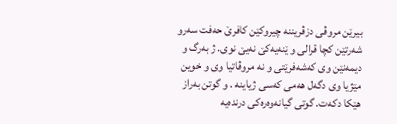بيرێن مروڤى دزڤريننه‌ چيروكێن كافرێ حه‌فت سه‌رو شه‌رتێن كچا قرالى و ێنه‌يه‌كێ نه‌يێ نوى. ژ به‌رگ و ديمه‌نێن وى كه‌شه‌فرێتى و نه‌ مروڤاتيا وى و خوين مێژيا وى دگه‌ل هه‌مى كه‌سى ژياينه‌ . و گوتن به‌راز هێكا دكه‌ت. گوتى گيانه‌وه‌ره‌كى درنده‌يه‌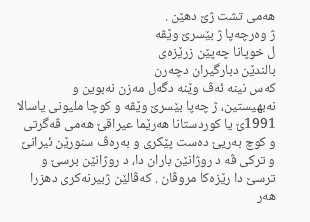هه‌مى تشت ژێ دهێن .
ژ وه‌رچه‌پا ژ بێسرێ وێڤه‌
ل خوپانا چه‌پێن زرێزه‌ى
بالندێن دبارگيران دچه‌رن
كه‌س نينه‌ ئه‌ڤ وێنه‌ دگه‌ل مه‌زن نه‌بوين و نه‌بهيستين، ژ چه‌پا بێسرێ وێڤه‌ و كوچا مليونى ياسالا 1991ێ يا كوردستانا هه‌رێما عيراقێ هه‌مى ڤه‌گرتى و كوچ به‌ريێ ده‌ست پێكرى و به‌ره‌ڤ سنورێن ئيرانێ و تركى ڤه‌ د روژانێن باران دا، د روژانێن برسێ و ترسێ دا رێزه‌كا مروڤان . كه‌ڤالێن ژبيرنه‌كرى دهزرا هه‌ر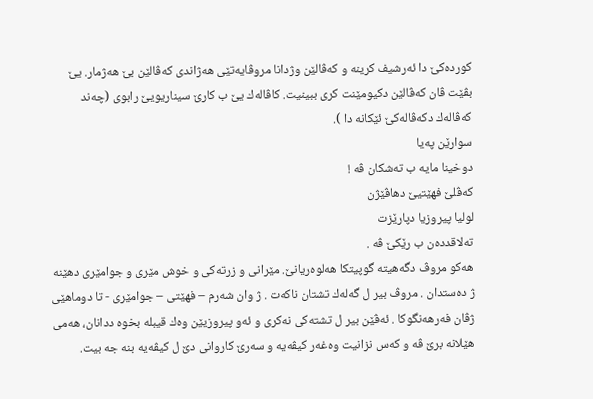كورده‌كێ دا ئه‌رشيف كرينه‌ و كه‌ڤالێن وژدانا مروڤايه‌تێى هه‌ژاندى كه‌ڤالێن بێ هه‌ژمار. يێ بڤێت ڤان كه‌ڤالێن دكيومێنت كرى ببينيت. كاڤاله‌ك يێ ب كارێ سيناريويێ رابوى (چه‌ند كه‌ڤاله‌ك دكه‌ڤاله‌كێ ئێكانه‌ دا ).
سوارێن په‌يا
دوخينا مايه‌ ب ته‌شكان ڤه‌ !
كه‌ڤلێ فهێتيێ دهاڤێژن
لوليا پيروزيا دپارێزت
ته‌لاقدده‌ن ب رێكێ ڤه‌ .
هه‌كو مروڤ دگه‌هيته‌ گوپيتكا هه‌لوه‌ريانێ. مێرانى و زرته‌كى و خوش مێرى و جوامێرى دهێنه‌ ژ ده‌ستدان . مروڤ بير ل گه‌له‌ك تشتان ناكه‌ت . ژ وان شه‌رم – فهێتى – جوامێرى - تا دوماهێى ژڤان فه‌رهه‌نگوكا . ئه‌ڤێن بير ل تشته‌كى نه‌كرى و ئه‌و پيروزيێن وه‌ك قيبله‌ بخوه‌ ددانان، هه‌مى هێلانه‌ برێ ڤه‌ و كه‌س نزانيت وه‌غه‌ر كيڤه‌يه‌ و سه‌رێ كاروانى دێ ل كيڤه‌يه‌ بنه‌ جه بيت.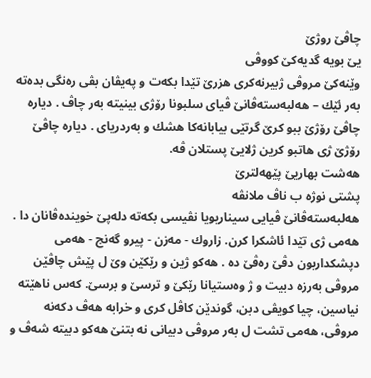چاڤێ روژێ
يێ بويه‌ گديه‌كێ كووڤى
وێنه‌كێ مروڤى ژبيرنه‌كرى هزرێ تێدا بكه‌ت و په‌يڤان بڤى ره‌نگى بده‌ته‌ به‌ر ئێك – هه‌لبه‌سته‌ڤانێ ڤياى سلبونا رۆژى بينيته‌ به‌ر چاڤ . دياره‌ چاڤێ رۆژێ ببو كرێ گرتێى بيابانه‌كا هشك و به‌ردرياى . دياره‌ چاڤێ رۆژێ ژى هاتبو كرين ژلايێ پستلان ڤه‌.
هه‌شت بهاريێ پێهه‌لترێ
پشتى نوژه‌ ب ناڤ ملانڤه‌
هه‌لبه‌سته‌ڤانێ ڤيايى سيناريويا نڤيسى بكه‌ته‌ دله‌پێ خوينده‌ڤانان دا . هه‌مى ژى تێدا ئاشكرا كرن. زاروك - مه‌زن - پيرو گه‌نج - هه‌مى دپشكداربون دڤێ ره‌ڤێ ده‌ . هه‌كو ژين و رێكێن وێ ل پێش چاڤێن مروڤى به‌رزه‌ دبيت و ژ وه‌ستيانا رێكێ و ترسێ و برسێ. كه‌س ناهێته‌ نياسين، چيا كويڤى دبن، گوندێن كاڤل كرى و خرابه‌ هه‌ڤ دكه‌نه‌ مروڤى، هه‌مى تشت ل به‌ر مروڤى دبيانى نه‌ بتنێ هه‌كو دبيته‌ شه‌ڤ و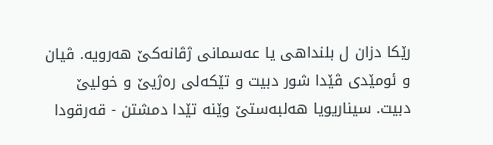رێكا دزان ل بلنداهى يا عه‌سمانى ژڤانه‌كێ هه‌رويه‌. ڤيان و ئومێدى ڤێدا شور دبيت و تێكه‌لى ره‌ژيێ و خوليێ دبيت. سيناريويا هه‌لبه‌ستێ وێنه‌ تێدا دمشتن - قه‌رقودا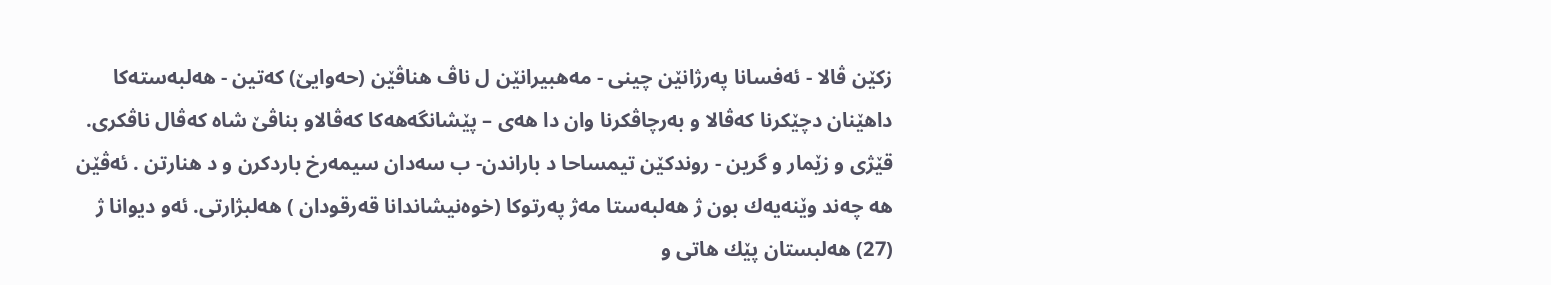زكێن ڤالا - ئه‌فسانا په‌رژانێن چينى - مه‌هبيرانێن ل ناڤ هناڤێن (حه‌وايێ) كه‌تين - هه‌لبه‌سته‌كا داهێنان دچێكرنا كه‌ڤالا و به‌رچاڤكرنا وان دا هه‌ى – پێشانگه‌هه‌كا كه‌ڤالاو بناڤێ شاه كه‌ڤال ناڤكرى. قێژى و زێمار و گرين - روندكێن تيمساحا د باراندن- ب سه‌دان سيمه‌رخ باردكرن و د هنارتن . ئه‌ڤێن هه‌ چه‌ند وێنه‌يه‌ك بون ژ هه‌لبه‌ستا مه‌ژ په‌رتوكا (خوه‌نيشاندانا قه‌رقودان ) هه‌لبژارتى. ئه‌و ديوانا ژ (27) هه‌لبستان پێك هاتى و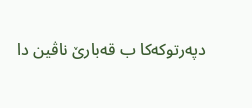دپه‌رتوكه‌كا ب قه‌بارێ ناڤين دا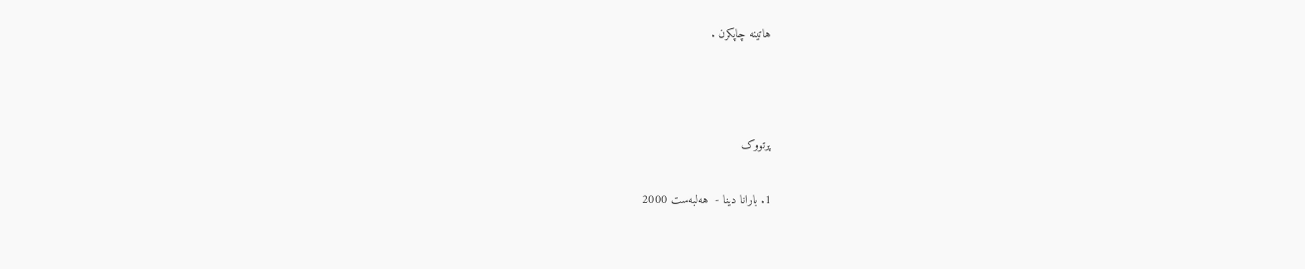هاتينه‌ چاپكرن .



پرتووک

1. بارانا دينا -  هه‌لبه‌ست 2000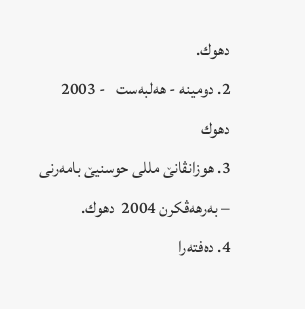دهوك.
2. دومينه‌ - هه‌لبه‌ست   - 2003  دهوك
3. هوزانڤانێ مللى حوسنيێ بامه‌رنى – به‌رهه‌ڤكرن 2004  دهوك.
4. ده‌فته‌را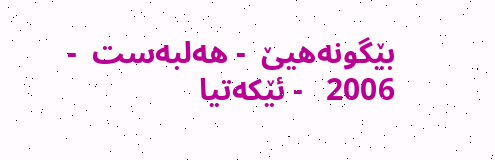بێگونه‌هيێ  - هه‌لبه‌ست  - 2006   - ئێكه‌تيا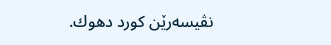نڤيسه‌رێن كورد دهوك.